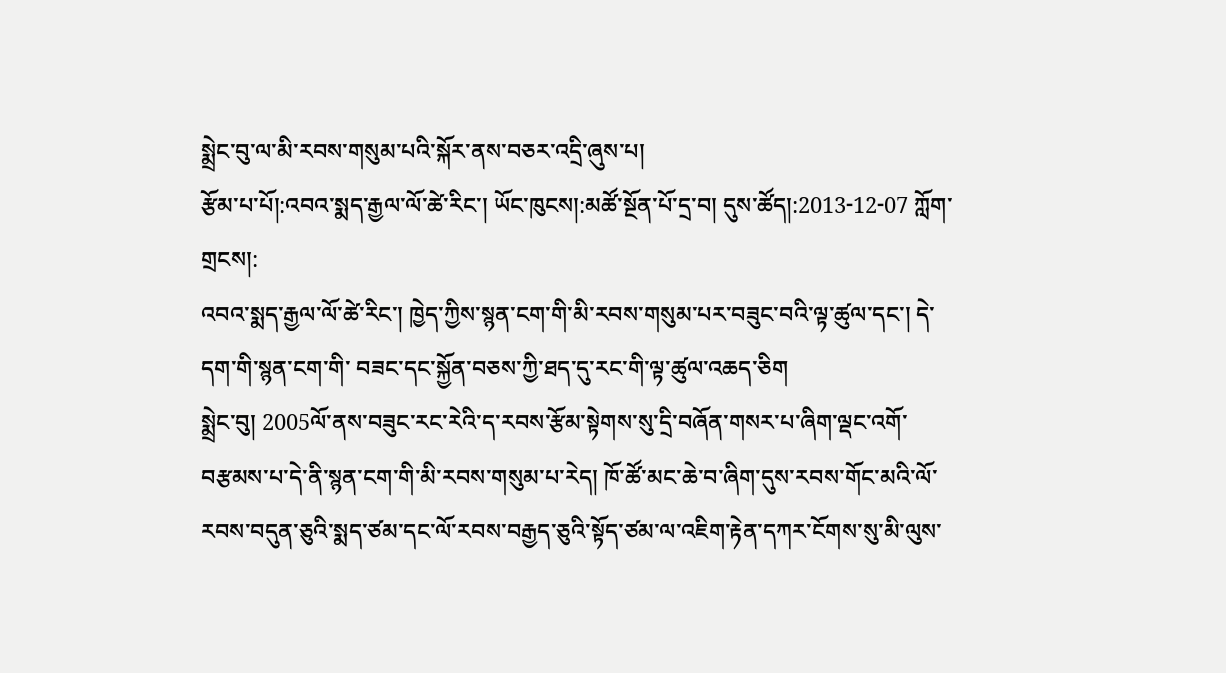སྨྲེང་བུ་ལ་མི་རབས་གསུམ་པའི་སྐོར་ནས་བཅར་འདྲི་ཞུས་པ།
རྩོམ་པ་པོ།:འབའ་སྨད་རྒྱལ་ལོ་ཚེ་རིང་། ཡོང་ཁུངས།:མཚོ་སྔོན་པོ་དྲ་བ། དུས་ཚོད།:2013-12-07 ཀློག་གྲངས།:
འབའ་སྨད་རྒྱལ་ལོ་ཚེ་རིང་། ཁྱེད་ཀྱིས་སྙན་ངག་གི་མི་རབས་གསུམ་པར་བཟུང་བའི་ལྟ་ཚུལ་དང་། དེ་དག་གི་སྙན་ངག་གི་ བཟང་དང་སྐྱོན་བཅས་ཀྱི་ཐད་དུ་རང་གི་ལྟ་ཚུལ་འཆད་ཅིག
སྨྲེང་བུ། 2005ལོ་ནས་བཟུང་རང་རེའི་ད་རབས་རྩོམ་སྟེགས་སུ་དྲི་བཞོན་གསར་པ་ཞིག་ལྡང་འགོ་བརྩམས་པ་དེ་ནི་སྙན་ངག་གི་མི་རབས་གསུམ་པ་རེད། ཁོ་ཚོ་མང་ཆེ་བ་ཞིག་དུས་རབས་གོང་མའི་ལོ་རབས་བདུན་ཅུའི་སྨད་ཙམ་དང་ལོ་རབས་བརྒྱད་ཅུའི་སྟོད་ཙམ་ལ་འཇིག་རྟེན་དཀར་ངོགས་སུ་མི་ལུས་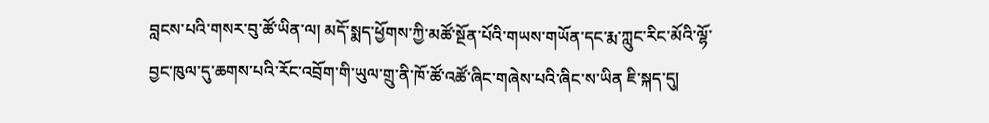བླངས་པའི་གསར་བུ་ཚོ་ཡིན་ལ། མདོ་སྨད་ཕྱོགས་ཀྱི་མཚོ་སྔོན་པོའི་གཡས་གཡོན་དང་རྨ་ཀླུང་རིང་མོའི་ལྷོ་བྱང་ཁུལ་དུ་ཆགས་པའི་རོང་འབྲོག་གི་ཡུལ་གྲུ་ནི་ཁོ་ཚོ་འཚོ་ཞིང་གཞེས་པའི་ཞིང་ས་ཡིན ཇི་སྐད་དུ།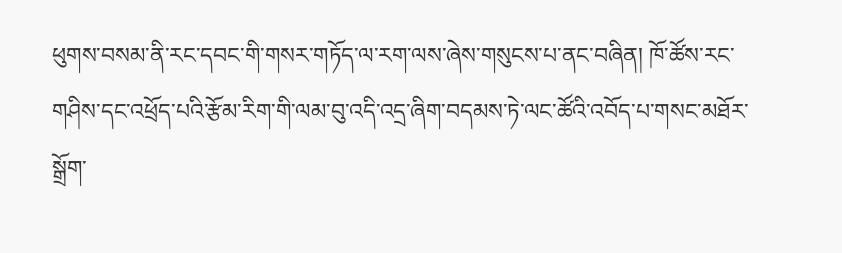ཕུགས་བསམ་ནི་རང་དབང་གི་གསར་གཏོད་ལ་རག་ལས་ཞེས་གསུངས་པ་ནང་བཞིན། ཁོ་ཚོས་རང་གཤིས་དང་འཕྲོད་པའི་རྩོམ་རིག་གི་ལམ་བུ་འདི་འདྲ་ཞིག་བདམས་ཏེ་ལང་ཚོའི་འབོད་པ་གསང་མཐོར་སྒྲོག་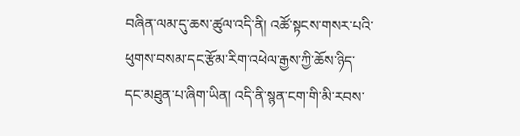བཞིན་ལམ་དུ་ཆས་ཚུལ་འདི་ནི། འཚོ་སྟངས་གསར་པའི་ཕུགས་བསམ་དང་རྩོམ་རིག་འཕེལ་རྒྱས་ཀྱི་ཆོས་ཉིད་དང་མཐུན་པ་ཞིག་ཡིན། འདི་ནི་སྙན་ངག་གི་མི་རབས་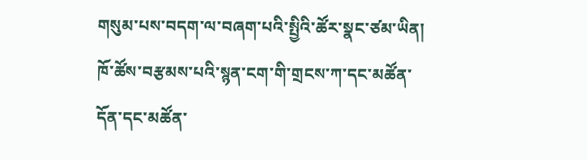གསུམ་པས་བདག་ལ་བཞག་པའི་སྤྱིའི་ཚོར་སྣང་ཙམ་ཡིན། ཁོ་ཚོས་བརྩམས་པའི་སྙན་ངག་གི་གྲངས་ཀ་དང་མཚོན་དོན་དང་མཚོན་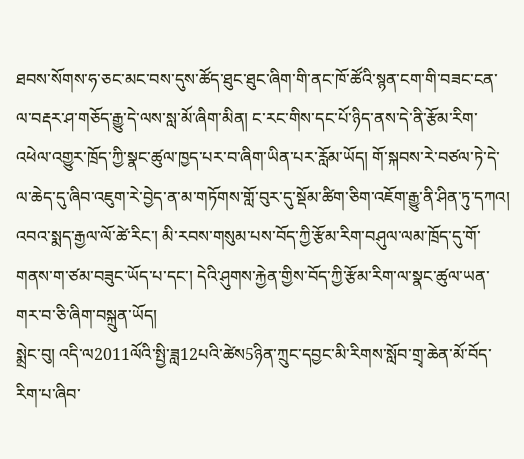ཐབས་སོགས་ཧ་ཅང་མང་བས་དུས་ཚོད་ཐུང་ཐུང་ཞིག་གི་ནང་ཁོ་ཚོའི་སྙན་ངག་གི་བཟང་ངན་ལ་བརྡར་ཤ་གཅོད་རྒྱུ་དེ་ལས་སླ་མོ་ཞིག་མིན། ང་རང་གིས་དང་པོ་ཉིད་ནས་དེ་ནི་རྩོམ་རིག་འཕེལ་འགྱུར་ཁྲོད་ཀྱི་སྣང་ཚུལ་ཁྱད་པར་བ་ཞིག་ཡིན་པར་རློམ་ཡོད། གོ་སྐབས་རེ་བཙལ་ཏེ་དེ་ལ་ཆེད་དུ་ཞིབ་འཇུག་རེ་བྱེད་ན་མ་གཏོགས་གློ་བུར་དུ་སྡོམ་ཚིག་ཅིག་འཇོག་རྒྱུ་ནི་ཤིན་ཏུ་དཀའ།
འབའ་སྨད་རྒྱལ་ལོ་ཚེ་རིང་། མི་རབས་གསུམ་པས་བོད་ཀྱི་རྩོམ་རིག་བཤུལ་ལམ་ཁྲོད་དུ་གོ་གནས་ག་ཙམ་བཟུང་ཡོད་པ་དང་། དེའི་ཤུགས་རྐྱེན་གྱིས་བོད་ཀྱི་རྩོམ་རིག་ལ་སྣང་ཚུལ་ཡན་གར་བ་ཅི་ཞིག་བསྐྲུན་ཡོད།
སྨྲེང་བུ། འདི་ལ2011ལོའི་སྤྱི་ཟླ12པའི་ཚེས5ཉིན་ཀྲུང་དབྱང་མི་རིགས་སློབ་གྲྭ་ཆེན་མོ་བོད་རིག་པ་ཞིབ་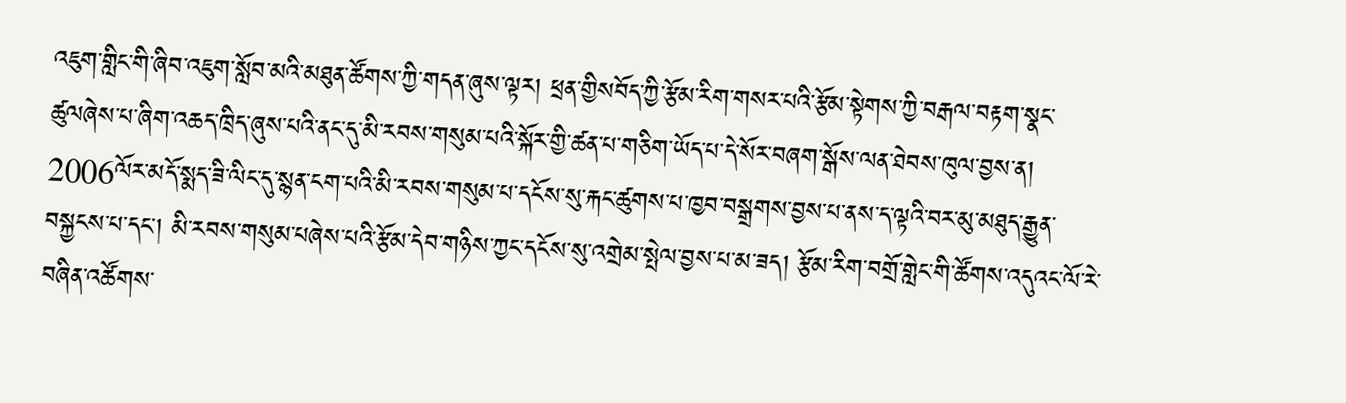འཇུག་གླིང་གི་ཞིབ་འཇུག་སློབ་མའི་མཐུན་ཚོགས་ཀྱི་གདན་ཞུས་ལྟར། ཕྲན་གྱིསབོད་ཀྱི་རྩོམ་རིག་གསར་པའི་རྩོམ་སྟེགས་ཀྱི་བརྒལ་བརྟག་སྣང་ཚུལཞེས་པ་ཞིག་འཆད་ཁྲིད་ཞུས་པའི་ནང་དུ་མི་རབས་གསུམ་པའི་སྐོར་གྱི་ཚན་པ་གཅིག་ཡོད་པ་དེ་སོར་བཞག་སྒོས་ལན་ཐེབས་ཁུལ་བྱས་ན། 2006ལོར་མདོ་སྨད་ཟི་ལིང་དུ་སྙན་ངག་པའི་མི་རབས་གསུམ་པ་དངོས་སུ་རྐང་ཚུགས་པ་ཁྱབ་བསྒྲགས་བྱས་པ་ནས་ད་ལྟའི་བར་མུ་མཐུད་རྒྱུན་བསྐྱངས་པ་དང་། མི་རབས་གསུམ་པཞེས་པའི་རྩོམ་དེབ་གཉིས་ཀྱང་དངོས་སུ་འགྲེམ་སྤེལ་བྱས་པ་མ་ཟད། རྩོམ་རིག་བགྲོ་གླེང་གི་ཚོགས་འདུའང་ལོ་རེ་བཞིན་འཚོགས་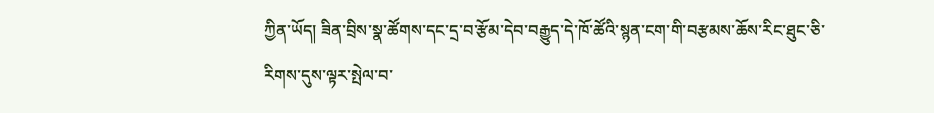ཀྱིན་ཡོད། ཟིན་བྲིས་སྣ་ཚོགས་དང་དྲ་བ་རྩོམ་དེབ་བརྒྱུད་དེ་ཁོ་ཚོའི་སྙན་ངག་གི་བརྩམས་ཆོས་རིང་ཐུང་ཅི་རིགས་དུས་ལྟར་སྤེལ་བ་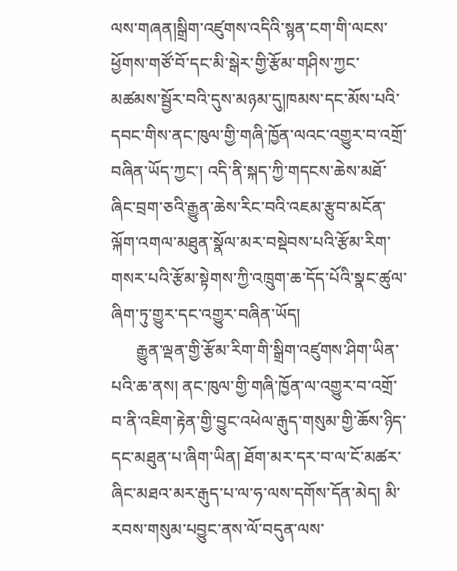ལས་གཞན།སྒྲིག་འཛུགས་འདིའི་སྙན་ངག་གི་ལངས་ཕྱོགས་གཙོ་བོ་དང་མི་སྒེར་གྱི་རྩོམ་གཤིས་ཀྱང་མཚམས་སྦྱོར་བའི་དུས་མཉམ་དུ།ཁམས་དང་མོས་པའི་དབང་གིས་ནང་ཁུལ་གྱི་གཞི་ཁྱོན་ལའང་འགྱུར་བ་འགྲོ་བཞིན་ཡོད་ཀྱང་། འདི་ནི་སྐད་ཀྱི་གདངས་ཆེས་མཐོ་ཞིང་བྲག་ཅའི་རྒྱུན་ཆེས་རིང་བའི་འཇམ་རྩུབ་མངོན་ལྐོག་འགལ་མཐུན་སྣོལ་མར་བསྡེབས་པའི་རྩོམ་རིག་གསར་པའི་རྩོམ་སྟེགས་ཀྱི་འཁྲུག་ཆ་དོད་པོའི་སྣང་ཚུལ་ཞིག་ཏུ་གྱུར་དང་འགྱུར་བཞིན་ཡོད།
      རྒྱུན་ལྡན་གྱི་རྩོམ་རིག་གི་སྒྲིག་འཛུགས་ཤིག་ཡིན་པའི་ཆ་ནས། ནང་ཁུལ་གྱི་གཞི་ཁྱོན་ལ་འགྱུར་བ་འགྲོ་བ་ནི་འཇིག་རྟེན་གྱི་བྱུང་འཕེལ་རྒུད་གསུམ་གྱི་ཆོས་ཉིད་དང་མཐུན་པ་ཞིག་ཡིན། ཐོག་མར་དར་བ་ལ་ངོ་མཚར་ཞིང་མཐའ་མར་རྒུད་པ་ལ་ཧ་ལས་དགོས་དོན་མེད། མི་རབས་གསུམ་པབྱུང་ནས་ལོ་བདུན་ལས་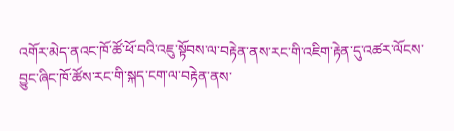འགོར་མེད་ནའང་ཁོ་ཚོ་ཕོ་བའི་འཇུ་སྟོབས་ལ་བརྟེན་ནས་རང་གི་འཇིག་རྟེན་དུ་འཚར་ལོངས་བྱུང་ཞིང་ཁོ་ཚོས་རང་གི་སྐད་ངག་ལ་བརྟེན་ནས་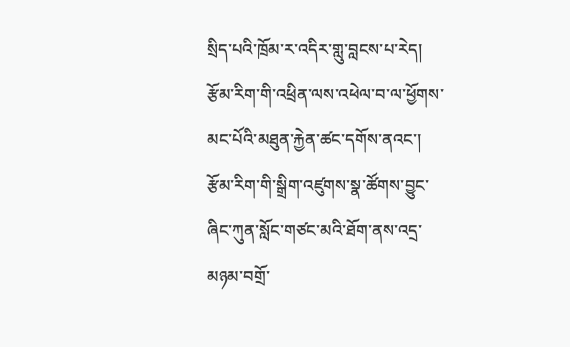སྲིད་པའི་ཁྲོམ་ར་འདིར་གླུ་བླངས་པ་རེད། རྩོམ་རིག་གི་འཕྲིན་ལས་འཕེལ་བ་ལ་ཕྱོགས་མང་པོའི་མཐུན་རྐྱེན་ཚང་དགོས་ནའང་། རྩོམ་རིག་གི་སྒྲིག་འཛུགས་སྣ་ཚོགས་བྱུང་ཞིང་ཀུན་སློང་གཙང་མའི་ཐོག་ནས་འདྲ་མཉམ་བགྲོ་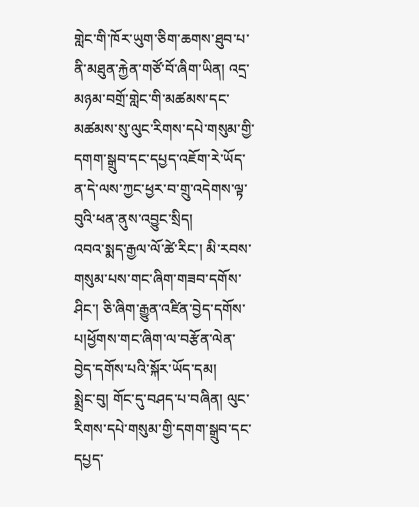གླེང་གི་ཁོར་ཡུག་ཅིག་ཆགས་ཐུབ་པ་ནི་མཐུན་རྐྱེན་གཙོ་བོ་ཞིག་ཡིན། འདྲ་མཉམ་བགྲོ་གླེང་གི་མཚམས་དང་མཚམས་སུ་ལུང་རིགས་དཔེ་གསུམ་གྱི་དགག་སྒྲུབ་དང་དཔྱད་འཇོག་རེ་ཡོད་ན་དེ་ལས་ཀྱང་ཕྱར་བ་གྲུ་འདེགས་ལྟ་བུའི་ཕན་ནུས་འབྱུང་སྲིད།
འབའ་སྨད་རྒྱལ་ལོ་ཚེ་རིང་། མི་རབས་གསུམ་པས་གང་ཞིག་གཟབ་དགོས་ཤིང་། ཅི་ཞིག་རྒྱུན་འཛིན་བྱེད་དགོས་པ།ཕྱོགས་གང་ཞིག་ལ་བརྩོན་ལེན་བྱེད་དགོས་པའི་སྐོར་ཡོད་དམ།
སྨྲེང་བུ། གོང་དུ་བཤད་པ་བཞིན། ལུང་རིགས་དཔེ་གསུམ་གྱི་དགག་སྒྲུབ་དང་དཔྱད་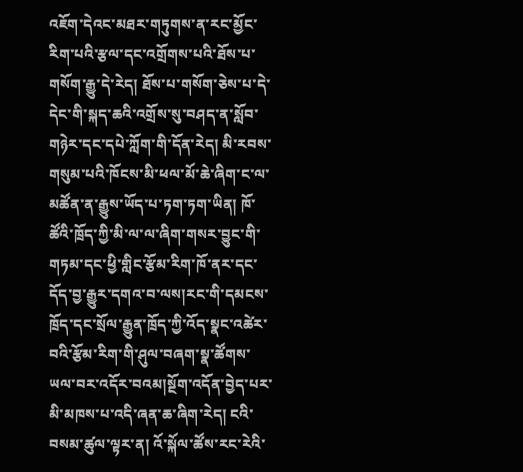འཇོག་དེའང་མཐར་གཏུགས་ན་རང་མྱོང་རིག་པའི་རྩལ་དང་འགྲོགས་པའི་ཐོས་པ་གསོག་རྒྱུ་དེ་རེད། ཐོས་པ་གསོག་ཅེས་པ་དེ་དེང་གི་སྐད་ཆའི་འགྲོས་སུ་བཤད་ན་སློབ་གཉེར་དང་དཔེ་ཀློག་གི་དོན་རེད། མི་རབས་གསུམ་པའི་ཁོངས་མི་ཕལ་མོ་ཆེ་ཞིག་ང་ལ་མཚོན་ན་རྒྱུས་ཡོད་པ་ཏག་ཏག་ཡིན། ཁོ་ཚོའི་ཁྲོད་ཀྱི་མི་ལ་ལ་ཞིག་གསར་བྱུང་གི་གཏམ་དང་ཕྱི་གླིང་རྩོམ་རིག་ཁོ་ནར་དང་དོད་བྱ་རྒྱུར་དགའ་བ་ལས།རང་གི་དམངས་ཁྲོད་དང་སྲོལ་རྒྱུན་ཁྲོད་ཀྱི་འོད་སྣང་འཚེར་བའི་རྩོམ་རིག་གི་ཤུལ་བཞག་སྣ་ཚོགས་ཡལ་བར་འདོར་བའམ།སྔོག་འདོན་བྱེད་པར་མི་མཁས་པ་འདི་ཞན་ཆ་ཞིག་རེད། ངའི་བསམ་ཚུལ་ལྟར་ན། འོ་སྐོལ་ཚོས་རང་རེའི་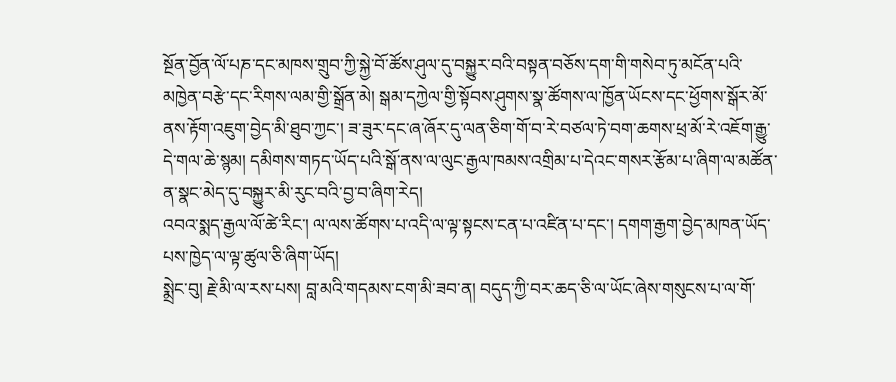སྔོན་བྱོན་ལོ་པཎ་དང་མཁས་གྲུབ་ཀྱི་སྐྱེ་བོ་ཚོས་ཤུལ་དུ་བསྐྱུར་བའི་བསྟན་བཅོས་དག་གི་གསེབ་ཏུ་མངོན་པའི་མཁྱེན་བརྩེ་དང་རིགས་ལམ་གྱི་སྒྲོན་མེ། སྒམ་དཀྱེལ་གྱི་སྟོབས་ཤུགས་སྣ་ཚོགས་ལ་ཁྱོན་ཡོངས་དང་ཕྱོགས་སྒོར་མོ་ནས་རྟོག་འཇུག་བྱེད་མི་ཐུབ་ཀྱང་། ཟ་ཟུར་དང་ཞ་ཞོར་དུ་ལན་ཅིག་གོ་བ་རེ་བཙལ་ཏེ་བག་ཆགས་ཕྲ་མོ་རེ་འཇོག་རྒྱུ་དེ་གལ་ཆེ་སྙམ། དམིགས་གཏད་ཡོད་པའི་སྒོ་ནས་ལ་ལུང་རྒྱལ་ཁམས་འགྲིམ་པ་དེའང་གསར་རྩོམ་པ་ཞིག་ལ་མཚོན་ན་སྣང་མེད་དུ་བསྐྱུར་མི་རུང་བའི་བྱ་བ་ཞིག་རེད།
འབའ་སྨད་རྒྱལ་ལོ་ཚེ་རིང་། ལ་ལས་ཚོགས་པ་འདི་ལ་ལྟ་སྟངས་ངན་པ་འཛིན་པ་དང་། དགག་རྒྱག་བྱེད་མཁན་ཡོད་པས་ཁྱེད་ལ་ལྟ་ཚུལ་ཅི་ཞིག་ཡོད།
སྨྲེང་བུ། རྗེ་མི་ལ་རས་པས། བླ་མའི་གདམས་ངག་མི་ཟབ་ན། བདུད་ཀྱི་བར་ཆད་ཅི་ལ་ཡོང་ཞེས་གསུངས་པ་ལ་གོ་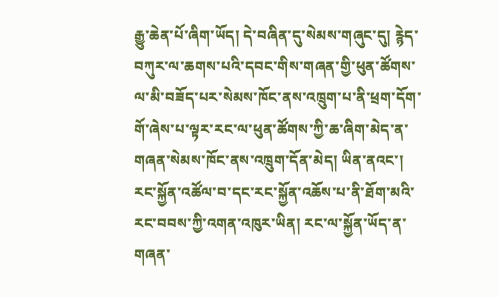རྒྱུ་ཆེན་པོ་ཞིག་ཡོད། དེ་བཞིན་དུ་སེམས་གཞུང་དུ། རྙེད་བཀུར་ལ་ཆགས་པའི་དབང་གིས་གཞན་གྱི་ཕུན་ཚོགས་ལ་མི་བཟོད་པར་སེམས་ཁོང་ནས་འཁྲུག་པ་ནི་ཕྲག་དོག་གོ་ཞེས་པ་ལྟར་རང་ལ་ཕུན་ཚོགས་ཀྱི་ཆ་ཞིག་མེད་ན་གཞན་སེམས་ཁོང་ནས་འཁྲུག་དོན་མེད། ཡིན་ནའང་། རང་སྐྱོན་འཚོལ་བ་དང་རང་སྐྱོན་འཆོས་པ་ནི་ཐོག་མའི་རང་བབས་ཀྱི་འགན་འཁུར་ཡིན། རང་ལ་སྐྱོན་ཡོད་ན་གཞན་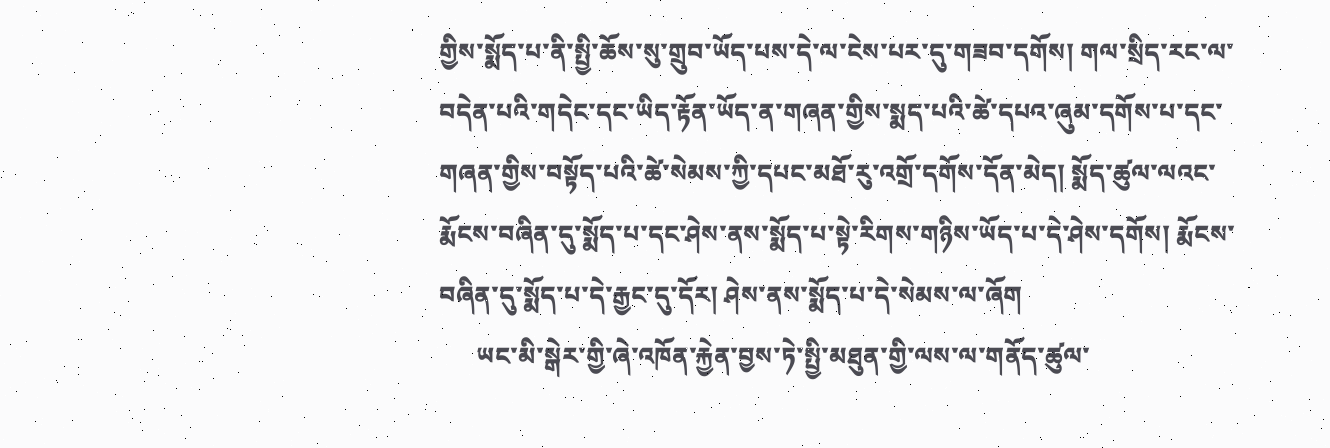གྱིས་སྨོད་པ་ནི་སྤྱི་ཆོས་སུ་གྲུབ་ཡོད་པས་དེ་ལ་ངེས་པར་དུ་གཟབ་དགོས། གལ་སྲིད་རང་ལ་བདེན་པའི་གདེང་དང་ཡིད་རྟོན་ཡོད་ན་གཞན་གྱིས་སྨད་པའི་ཚེ་དཔའ་ཞུམ་དགོས་པ་དང་གཞན་གྱིས་བསྟོད་པའི་ཚེ་སེམས་ཀྱི་དཔང་མཐོ་རུ་འགྲོ་དགོས་དོན་མེད། སྨོད་ཚུལ་ལའང་རྨོངས་བཞིན་དུ་སྨོད་པ་དང་ཤེས་ནས་སྨོད་པ་སྟེ་རིགས་གཉིས་ཡོད་པ་དེ་ཤེས་དགོས། རྨོངས་བཞིན་དུ་སྨོད་པ་དེ་རྒྱང་དུ་དོར། ཤེས་ནས་སྨོད་པ་དེ་སེམས་ལ་ཞོག
      ཡང་མི་སྒེར་གྱི་ཞེ་འཁོན་རྐྱེན་བྱས་ཏེ་སྤྱི་མཐུན་གྱི་ལས་ལ་གནོད་ཚུལ་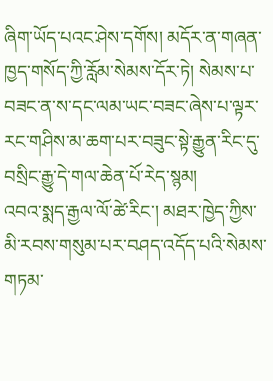ཞིག་ཡོད་པའང་ཤེས་དགོས། མདོར་ན་གཞན་ཁྱད་གསོད་ཀྱི་རློམ་སེམས་དོར་ཏེ། སེམས་པ་བཟང་ན་ས་དང་ལམ་ཡང་བཟང་ཞེས་པ་ལྟར་རང་གཤིས་མ་ཆག་པར་བཟུང་སྟེ་རྒྱུན་རིང་དུ་བསྲིང་རྒྱུ་དེ་གལ་ཆེན་པོ་རེད་སྙམ།
འབའ་སྨད་རྒྱལ་ལོ་ཚེ་རིང་། མཐར་ཁྱེད་ཀྱིས་མི་རབས་གསུམ་པར་བཤད་འདོད་པའི་སེམས་གཏམ་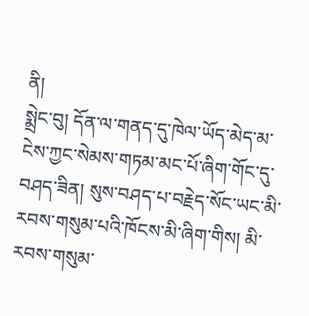ནི།
སྨྲེང་བུ། དོན་ལ་གནད་དུ་ཁེལ་ཡོད་མེད་མ་ངེས་ཀྱང་སེམས་གཏམ་མང་པོ་ཞིག་གོང་དུ་བཤད་ཟིན། སུས་བཤད་པ་བརྗེད་སོང་ཡང་མི་རབས་གསུམ་པའི་ཁོངས་མི་ཞིག་གིས། མི་རབས་གསུམ་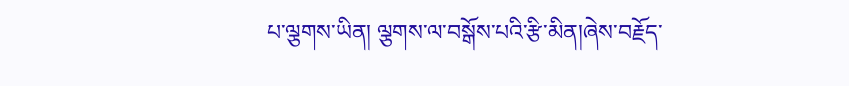པ་ལྕགས་ཡིན། ལྕགས་ལ་བསྒོས་པའི་རྩི་མིན།ཞེས་བརྗོད་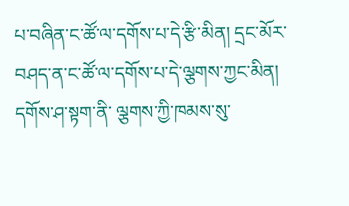པ་བཞིན་ང་ཚོ་ལ་དགོས་པ་དེ་རྩི་མིན། དྲང་མོར་བཤད་ན་ང་ཚོ་ལ་དགོས་པ་དེ་ལྕགས་ཀྱང་མིན། དགོས་ཤ་སྟག་ནི་ ལྕགས་ཀྱི་ཁམས་སུ་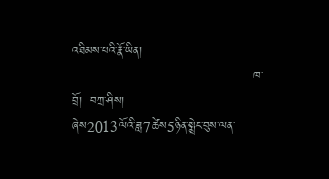འཐིམས་པའི་རྣོ་ཡིན།
                                            ཁ་བྲོ།  བཀྲ་ཤིས།
ཞེས2013ལོའི་ཟླ7ཚེས5ཉིན་སྨྲེང་བུས་ལན་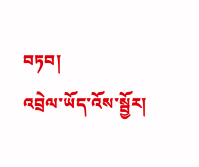བཏབ།
འབྲེལ་ཡོད་འོས་སྦྱོར།